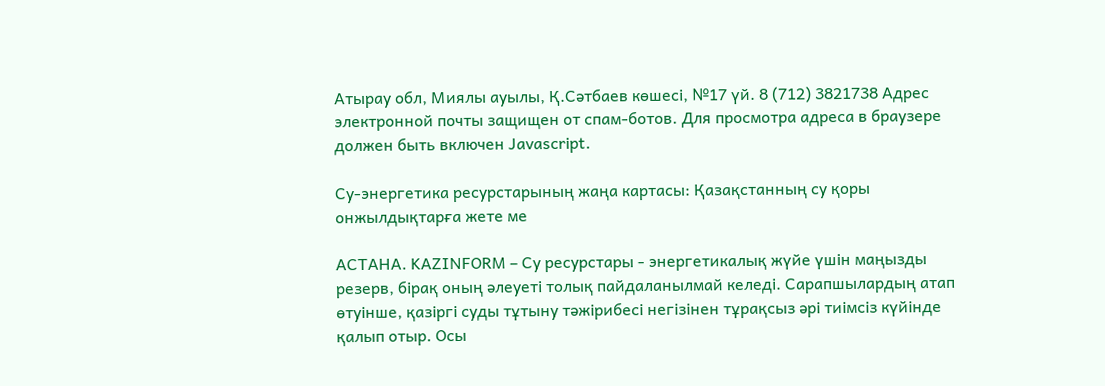Атырау обл, Миялы ауылы, Қ.Сәтбаев көшесі, №17 үй. 8 (712) 3821738 Адрес электронной почты защищен от спам-ботов. Для просмотра адреса в браузере должен быть включен Javascript.

Су-энергетика ресурстарының жаңа картасы: Қазақстанның су қоры онжылдықтарға жете ме

АСТАНА. KAZINFORM – Су ресурстары - энергетикалық жүйе үшін маңызды резерв, бірақ оның әлеуеті толық пайдаланылмай келеді. Сарапшылардың атап өтуінше, қазіргі суды тұтыну тәжірибесі негізінен тұрақсыз әрі тиімсіз күйінде қалып отыр. Осы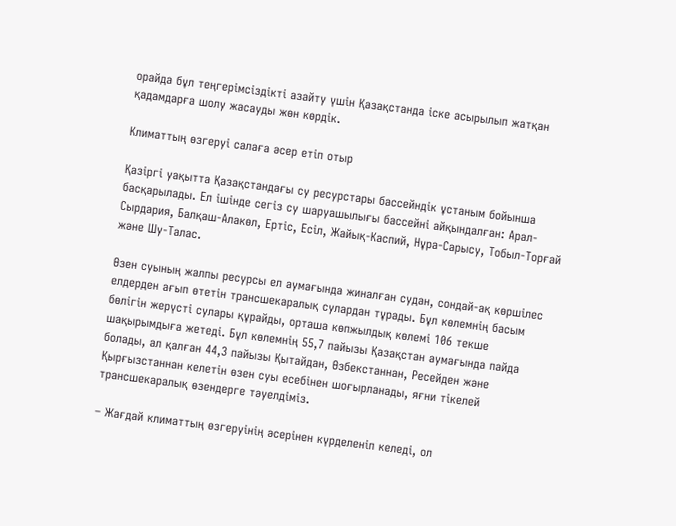орайда бұл теңгерімсіздікті азайту үшін Қазақстанда іске асырылып жатқан қадамдарға шолу жасауды жөн көрдік.

Климаттың өзгеруі салаға әсер етіп отыр

Қазіргі уақытта Қазақстандағы су ресурстары бассейндік ұстаным бойынша басқарылады. Ел ішінде сегіз су шаруашылығы бассейні айқындалған: Арал-Сырдария, Балқаш-Алакөл, Ертіс, Есіл, Жайық-Каспий, Нұра-Сарысу, Тобыл-Торғай және Шу-Талас.

Өзен суының жалпы ресурсы ел аумағында жиналған судан, сондай-ақ көршілес елдерден ағып өтетін трансшекаралық сулардан тұрады. Бұл көлемнің басым бөлігін жерүсті сулары құрайды, орташа көпжылдық көлемі 106 текше шақырымдыға жетеді. Бұл көлемнің 55,7 пайызы Қазақстан аумағында пайда болады, ал қалған 44,3 пайызы Қытайдан, Өзбекстаннан, Ресейден және Қырғызстаннан келетін өзен суы есебінен шоғырланады, яғни тікелей трансшекаралық өзендерге тәуелдіміз.

– Жағдай климаттың өзгеруінің әсерінен күрделеніп келеді, ол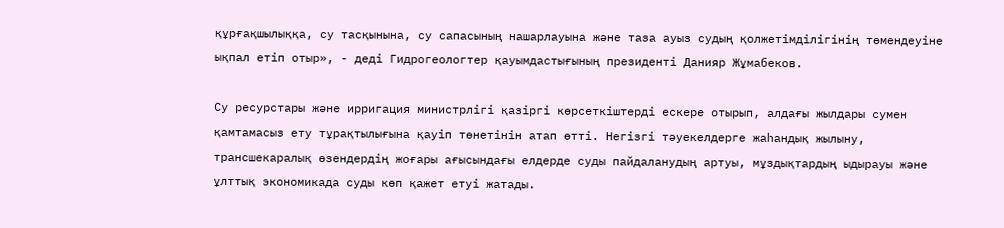құрғақшылыққа, су тасқынына, су сапасының нашарлауына және таза ауыз судың қолжетімділігінің төмендеуіне ықпал етіп отыр», - деді Гидрогеологтер қауымдастығының президенті Данияр Жұмабеков.

Су ресурстары және ирригация министрлігі қазіргі көрсеткіштерді ескере отырып, алдағы жылдары сумен қамтамасыз ету тұрақтылығына қауіп төнетінін атап өтті. Негізгі тәуекелдерге жаһандық жылыну, трансшекаралық өзендердің жоғары ағысындағы елдерде суды пайдаланудың артуы, мұздықтардың ыдырауы және ұлттық экономикада суды көп қажет етуі жатады.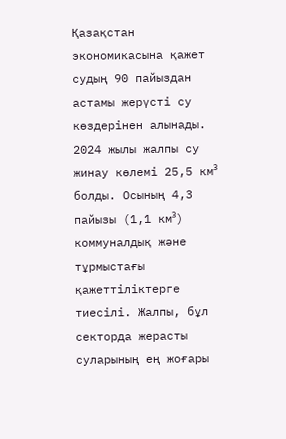Қазақстан экономикасына қажет судың 90 пайыздан астамы жерүсті су көздерінен алынады. 2024 жылы жалпы су жинау көлемі 25,5 км³ болды. Осының 4,3 пайызы (1,1 км³) коммуналдық және тұрмыстағы қажеттіліктерге тиесілі. Жалпы, бұл секторда жерасты суларының ең жоғары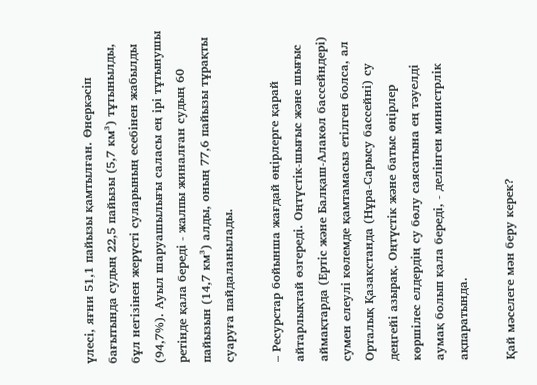үлесі, яғни 51,1 пайызы қамтылған. Өнеркәсіп бағытында судың 22,5 пайызы (5,7 км³) тұтынылды, бұл негізінен жерүсті суларының есебінен жабылды (94,7%). Ауыл шаруашылығы саласы ең ірі тұтынушы ретінде қала береді - жалпы жиналған судың 60 пайызын (14,7 км³) алды, оның 77,6 пайызы тұрақты суаруға пайдаланылады.

– Ресурстар бойынша жағдай өңірлерге қарай айтарлықтай өзгереді. Оңтүстік-шығыс және шығыс аймақтарда (Ертіс және Балқаш-Алакөл бассейндері) сумен елеулі көлемде қамтамасыз етілген болса, ал Орталық Қазақстанда (Нұра-Сарысу бассейні) су деңгейі азырақ. Оңтүстік және батыс өңірлер көршілес елдердің су бөлу саясатына ең тәуелді аумақ болып қала береді, - делінген министрлік ақпаратында.

Қай мәселеге мән беру керек?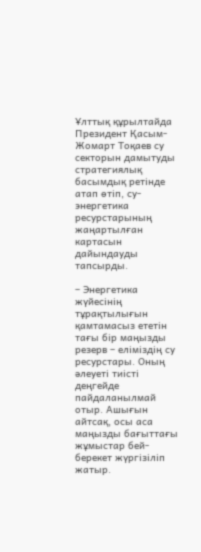Ұлттық құрылтайда Президент Қасым-Жомарт Тоқаев су секторын дамытуды стратегиялық басымдық ретінде атап өтіп, су-энергетика ресурстарының жаңартылған картасын дайындауды тапсырды.

– Энергетика жүйесінің тұрақтылығын қамтамасыз ететін тағы бір маңызды резерв – еліміздің су ресурстары. Оның әлеуеті тиісті деңгейде пайдаланылмай отыр. Ашығын айтсақ, осы аса маңызды бағыттағы жұмыстар бей-берекет жүргізіліп жатыр.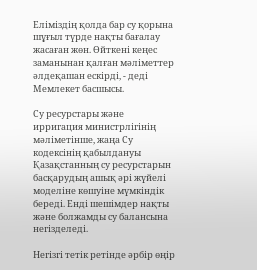Еліміздің қолда бар су қорына шұғыл түрде нақты бағалау жасаған жөн. Өйткені кеңес заманынан қалған мәліметтер әлдеқашан ескірді, - деді Мемлекет басшысы.

Су ресурстары және ирригация министрлігінің мәліметінше, жаңа Су кодексінің қабылдануы Қазақстанның су ресурстарын басқарудың ашық әрі жүйелі моделіне көшуіне мүмкіндік береді. Енді шешімдер нақты және болжамды су балансына негізделеді.

Негізгі тетік ретінде әрбір өңір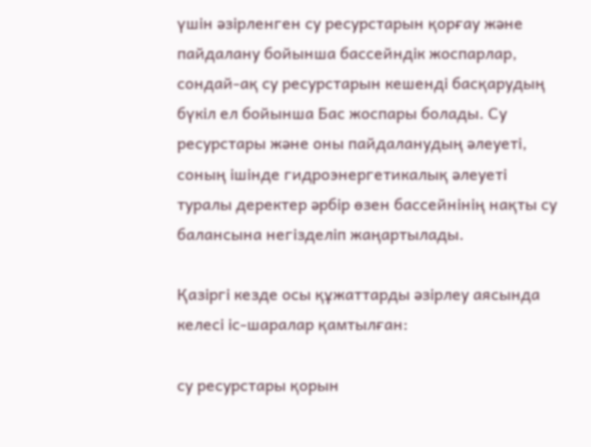үшін әзірленген су ресурстарын қорғау және пайдалану бойынша бассейндік жоспарлар, сондай-ақ су ресурстарын кешенді басқарудың бүкіл ел бойынша Бас жоспары болады. Су ресурстары және оны пайдаланудың әлеуеті, соның ішінде гидроэнергетикалық әлеуеті туралы деректер әрбір өзен бассейнінің нақты су балансына негізделіп жаңартылады.

Қазіргі кезде осы құжаттарды әзірлеу аясында келесі іс-шаралар қамтылған:

су ресурстары қорын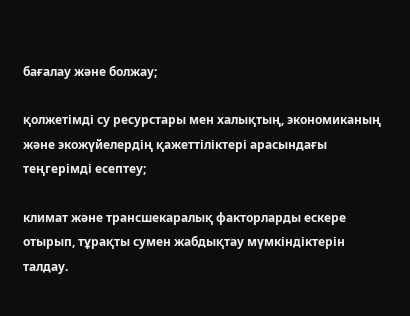бағалау және болжау;

қолжетімді су ресурстары мен халықтың, экономиканың және экожүйелердің қажеттіліктері арасындағы теңгерімді есептеу;

климат және трансшекаралық факторларды ескере отырып, тұрақты сумен жабдықтау мүмкіндіктерін талдау.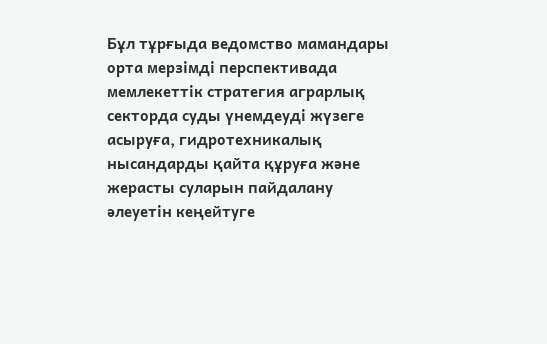Бұл тұрғыда ведомство мамандары орта мерзімді перспективада мемлекеттік стратегия аграрлық секторда суды үнемдеуді жүзеге асыруға, гидротехникалық нысандарды қайта құруға және жерасты суларын пайдалану әлеуетін кеңейтуге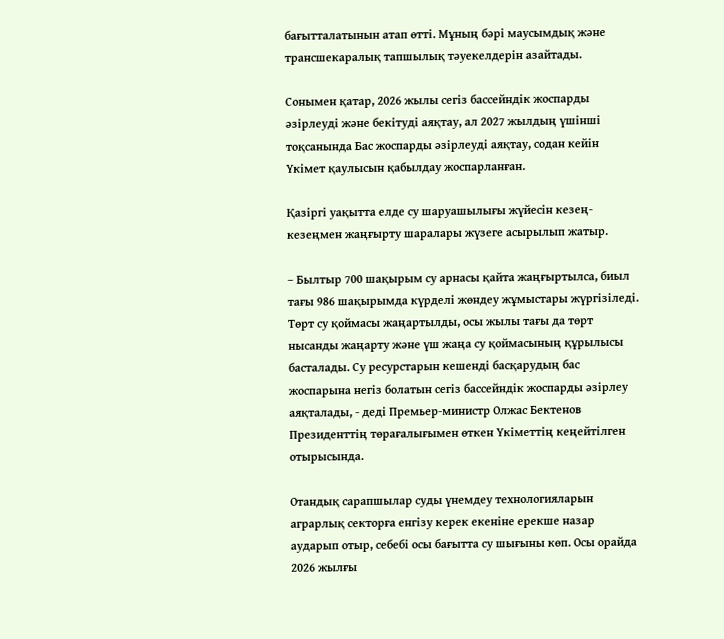бағытталатынын атап өтті. Мұның бәрі маусымдық және трансшекаралық тапшылық тәуекелдерін азайтады.

Сонымен қатар, 2026 жылы сегіз бассейндік жоспарды әзірлеуді және бекітуді аяқтау, ал 2027 жылдың үшінші тоқсанында Бас жоспарды әзірлеуді аяқтау, содан кейін Үкімет қаулысын қабылдау жоспарланған.

Қазіргі уақытта елде су шаруашылығы жүйесін кезең-кезеңмен жаңғырту шаралары жүзеге асырылып жатыр.

– Былтыр 700 шақырым су арнасы қайта жаңғыртылса, биыл тағы 986 шақырымда күрделі жөндеу жұмыстары жүргізіледі. Төрт су қоймасы жаңартылды, осы жылы тағы да төрт нысанды жаңарту және үш жаңа су қоймасының құрылысы басталады. Су ресурстарын кешенді басқарудың бас жоспарына негіз болатын сегіз бассейндік жоспарды әзірлеу аяқталады, - деді Премьер-министр Олжас Бектенов Президенттің төрағалығымен өткен Үкіметтің кеңейтілген отырысында.

Отандық сарапшылар суды үнемдеу технологияларын аграрлық секторға енгізу керек екеніне ерекше назар аударып отыр, себебі осы бағытта су шығыны көп. Осы орайда 2026 жылғы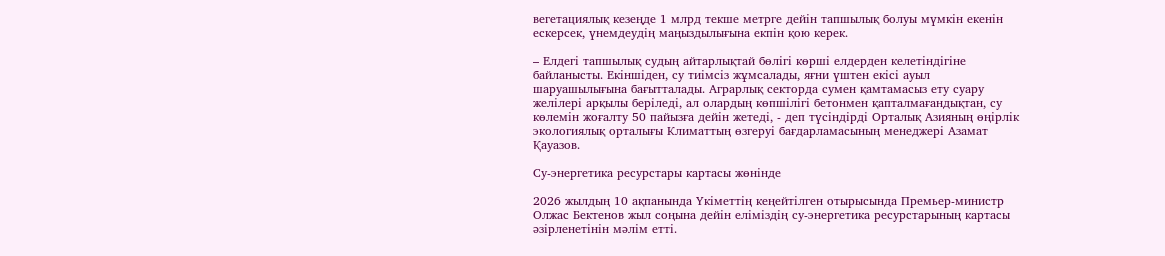вегетациялық кезеңде 1 млрд текше метрге дейін тапшылық болуы мүмкін екенін ескерсек, үнемдеудің маңыздылығына екпін қою керек.

– Елдегі тапшылық судың айтарлықтай бөлігі көрші елдерден келетіндігіне байланысты. Екіншіден, су тиімсіз жұмсалады, яғни үштен екісі ауыл шаруашылығына бағытталады. Аграрлық секторда сумен қамтамасыз ету суару желілері арқылы беріледі, ал олардың көпшілігі бетонмен қапталмағандықтан, су көлемін жоғалту 50 пайызға дейін жетеді, - деп түсіндірді Орталық Азияның өңірлік экологиялық орталығы Климаттың өзгеруі бағдарламасының менеджері Азамат Қауазов.

Су-энергетика ресурстары картасы жөнінде

2026 жылдың 10 ақпанында Үкіметтің кеңейтілген отырысында Премьер-министр Олжас Бектенов жыл соңына дейін еліміздің су-энергетика ресурстарының картасы әзірленетінін мәлім етті.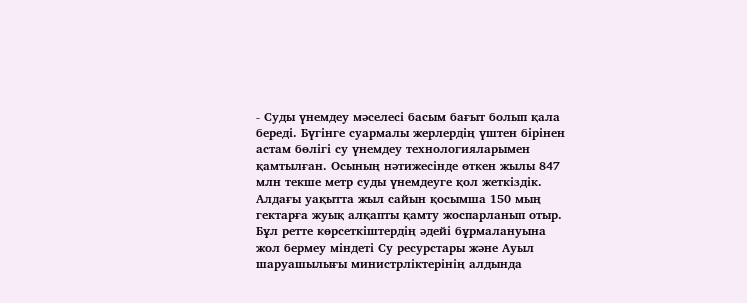- Суды үнемдеу мәселесі басым бағыт болып қала береді. Бүгінге суармалы жерлердің үштен бірінен астам бөлігі су үнемдеу технологияларымен қамтылған. Осының нәтижесінде өткен жылы 847 млн текше метр суды үнемдеуге қол жеткіздік. Алдағы уақытта жыл сайын қосымша 150 мың гектарға жуық алқапты қамту жоспарланып отыр. Бұл ретте көрсеткіштердің әдейі бұрмалануына жол бермеу міндеті Су ресурстары және Ауыл шаруашылығы министрліктерінің алдында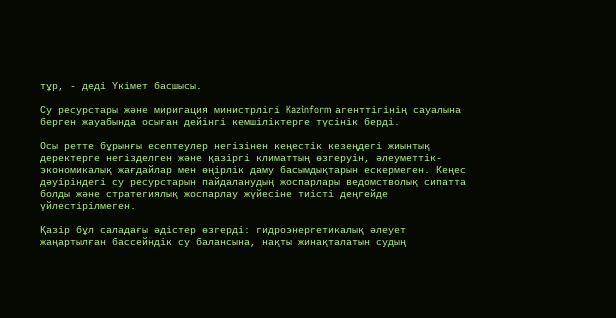тұр, - деді Үкімет басшысы.

Су ресурстары және миригация министрлігі Kazinform агенттігінің сауалына берген жауабында осыған дейінгі кемшіліктерге түсінік берді.

Осы ретте бұрынғы есептеулер негізінен кеңестік кезеңдегі жиынтық деректерге негізделген және қазіргі климаттың өзгеруін, әлеуметтік-экономикалық жағдайлар мен өңірлік даму басымдықтарын ескермеген. Кеңес дәуіріндегі су ресурстарын пайдаланудың жоспарлары ведомстволық сипатта болды және стратегиялық жоспарлау жүйесіне тиісті деңгейде үйлестірілмеген.

Қазір бұл саладағы әдістер өзгерді: гидроэнергетикалық әлеует жаңартылған бассейндік су балансына, нақты жинақталатын судың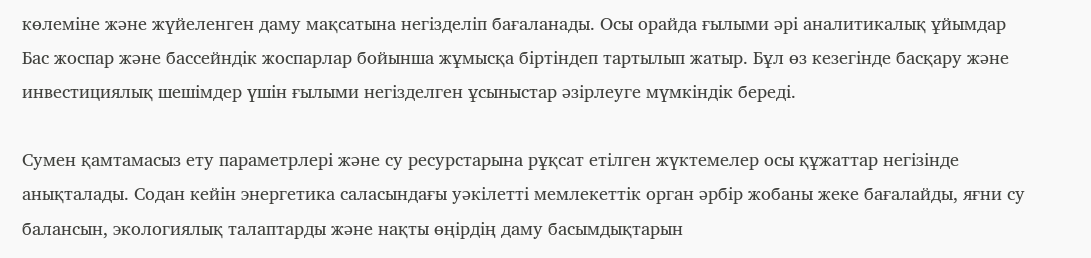көлеміне және жүйеленген даму мақсатына негізделіп бағаланады. Осы орайда ғылыми әрі аналитикалық ұйымдар Бас жоспар және бассейндік жоспарлар бойынша жұмысқа біртіндеп тартылып жатыр. Бұл өз кезегінде басқару және инвестициялық шешімдер үшін ғылыми негізделген ұсыныстар әзірлеуге мүмкіндік береді.

Сумен қамтамасыз ету параметрлері және су ресурстарына рұқсат етілген жүктемелер осы құжаттар негізінде анықталады. Содан кейін энергетика саласындағы уәкілетті мемлекеттік орган әрбір жобаны жеке бағалайды, яғни су балансын, экологиялық талаптарды және нақты өңірдің даму басымдықтарын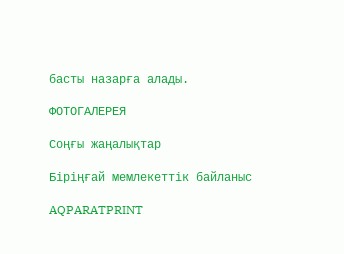басты назарға алады.

ФОТОГАЛЕРЕЯ

Соңғы жаңалықтар

Біріңғай мемлекеттік байланыс

AQPARATPRINT